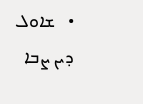•   ܫܐܘܠ ܕܝܢ ܨܒܐ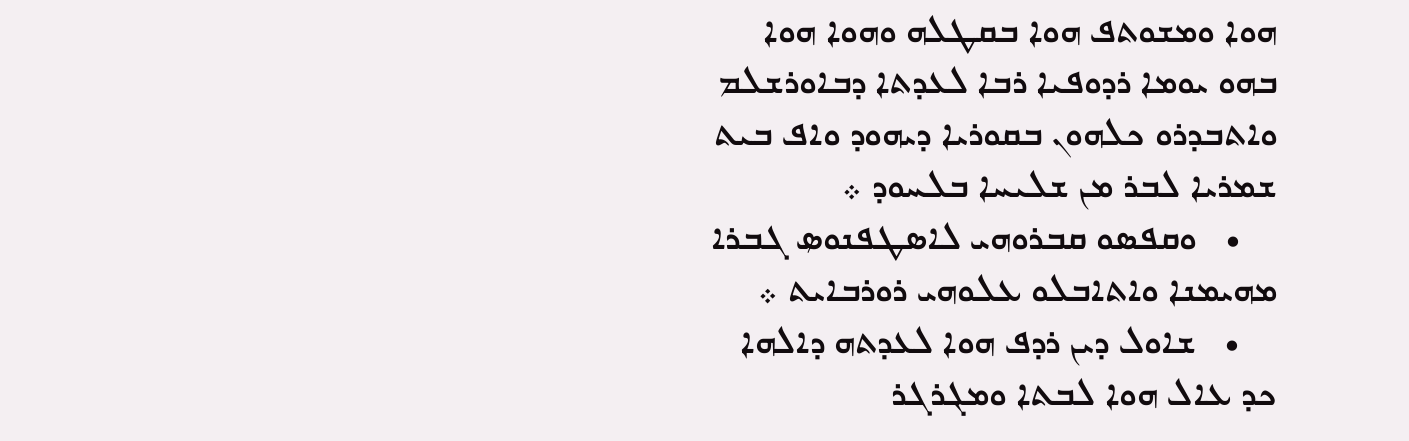ܗܘܐ ܘܡܫܘܬܦ ܗܘܐ ܒܩܛܠܗ ܘܗܘܐ ܗܘܐ ܒܗܘ ܝܘܡܐ ܪܕܘܦܝܐ ܪܒܐ ܠܥܕܬܐ ܕܒܐܘܪܫܠܡ ܘܐܬܒܕܪܘ ܟܠܗܘܢ ܒܩܘܪܝܐ ܕܝܗܘܕ ܘܐܦ ܒܝܬ ܫܡܪܝܐ ܠܒܪ ܡܢ ܫܠܝܚܐ ܒܠܚܘܕ ܀
    •   ܘܩܦܤܘ ܩܒܪܘܗܝ ܠܐܤܛܦܢܘܤ ܓܒܪܐ ܡܗܝܡܢܐ ܘܐܬܐܒܠܘ ܥܠܘܗܝ ܪܘܪܒܐܝܬ ܀
    •   ܫܐܘܠ ܕܝܢ ܪܕܦ ܗܘܐ ܠܥܕܬܗ ܕܐܠܗܐ ܟܕ ܥܐܠ ܗܘܐ ܠܒܬܐ ܘܡܓܪܓܪ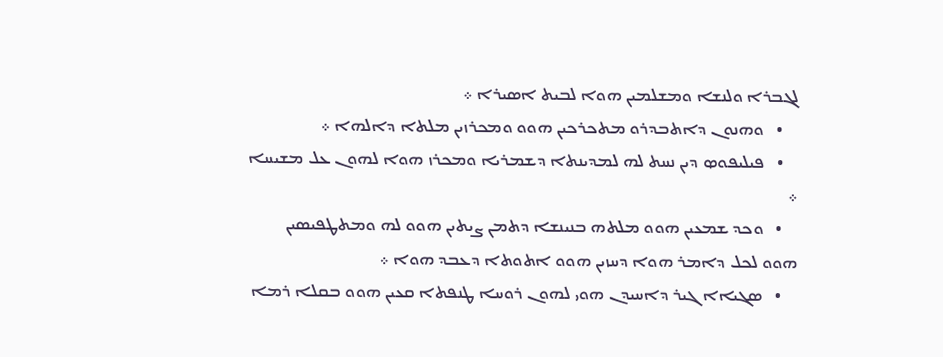ܠܓܒܪܐ ܘܠܢܫܐ ܘܡܫܠܡܝܢ ܗܘܐ ܠܒܝܬ ܐܤܝܪܐ ܀
    •   ܘܗܢܘܢ ܕܐܬܒܕܪܘ ܡܬܟܪܟܝܢ ܗܘܘ ܘܡܟܪܙܝܢ ܡܠܬܐ ܕܐܠܗܐ ܀
    •   ܦܝܠܝܦܘܤ ܕܝܢ ܢܚܬ ܠܗ ܠܡܕܝܢܬܐ ܕܫܡܪܝܐ ܘܡܟܪܙ ܗܘܐ ܠܗܘܢ ܥܠ ܡܫܝܚܐ ܀
    •   ܘܟܕ ܫܡܥܝܢ ܗܘܘ ܡܠܬܗ ܒܢܝܢܫܐ ܕܬܡܢ ܨܝܬܝܢ ܗܘܘ ܠܗ ܘܡܬܛܦܝܤܝܢ ܗܘܘ ܠܟܠ ܕܐܡܪ ܗܘܐ ܕܚܙܝܢ ܗܘܘ ܐܬܘܬܐ ܕܥܒܕ ܗܘܐ ܀
    •   ܤܓܝܐܐ ܓܝܪ ܕܐܚܝܕܢ ܗܘܝ ܠܗܘܢ ܪܘܚܐ ܛܢܦܬܐ ܩܥܝܢ ܗܘܘ ܒܩܠܐ ܪܡܐ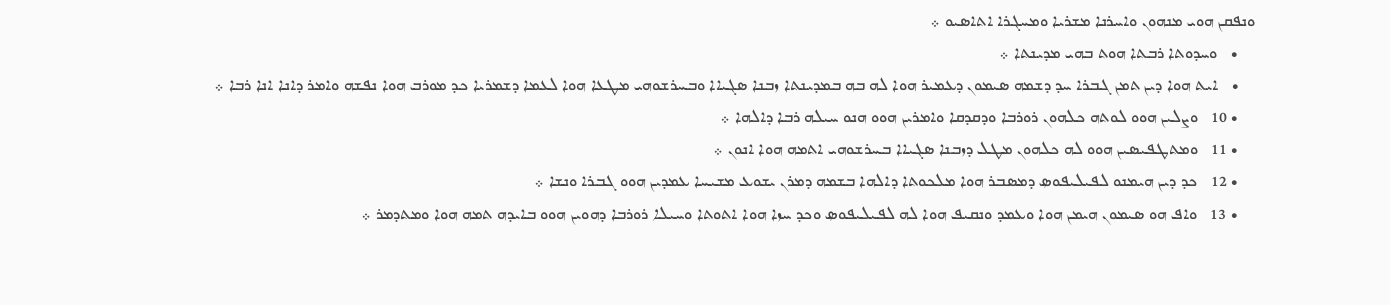ܘܢܦܩܢ ܗܘܝ ܡܢܗܘܢ ܘܐܚܪܢܐ ܡܫܪܝܐ ܘܡܚܓܪܐ ܐܬܐܤܝܘ ܀
    •   ܘܚܕܘܬܐ ܪܒܬܐ ܗܘܬ ܒܗܝ ܡܕܝܢܬܐ ܀
    •   ܐܝܬ ܗܘܐ ܕܝܢ ܬܡܢ ܓܒܪܐ ܚܕ ܕܫܡܗ ܤܝܡܘܢ ܕܥܡܝܪ ܗܘܐ ܠܗ ܒܗ ܒܡܕܝܢܬܐ ܙܒܢܐ ܤܓܝܐܐ ܘܒܚܪܫܘܗܝ ܡܛܥܐ ܗܘܐ ܠܥܡܐ ܕܫܡܪܝܐ ܟܕ ܡܘܪܒ ܗܘܐ ܢܦܫܗ ܘܐܡܪ ܕܐܢܐ ܐܢܐ ܪܒܐ ܀
    • 10   ܘܨܠܝܢ ܗܘܘ ܠܘܬܗ ܟܠܗܘܢ ܪܘܪܒܐ ܘܕܩܕܩܐ ܘܐܡܪܝܢ ܗܘܘ ܗܢܘ ܚܝܠܗ ܪܒܐ ܕܐܠܗܐ ܀
    • 11   ܘܡܬܛܦܝܤܝܢ ܗܘܘ ܠܗ ܟܠܗܘܢ ܡܛܠ ܕܙܒܢܐ ܤܓܝܐܐ ܒܚܪܫܘܗܝ ܐܬܡܗ ܗܘܐ ܐܢܘܢ ܀
    • 12   ܟܕ ܕܝܢ ܗܝܡܢܘ ܠܦܝܠܝܦܘܤ ܕܡܤܒܪ ܗܘܐ ܡܠܟܘܬܐ ܕܐܠܗܐ ܒܫܡܗ ܕܡܪܢ ܝܫܘܥ ܡܫܝܚܐ ܥܡܕܝܢ ܗܘܘ ܓܒܪܐ ܘܢܫܐ ܀
    • 13   ܘܐܦ ܗܘ ܤܝܡܘܢ ܗܝܡܢ ܗܘܐ ܘܥܡܕ ܘܢܩܝܦ ܗܘܐ ܠܗ ܠܦܝܠܝܦܘܤ ܘܟܕ ܚܙܐ ܗܘܐ ܐܬܘܬܐ ܘܚܝܠܐ ܪܘܪܒܐ ܕܗܘܝܢ ܗܘܘ ܒܐܝܕܗ ܬܡܗ ܗܘܐ ܘܡܬܕܡܪ ܀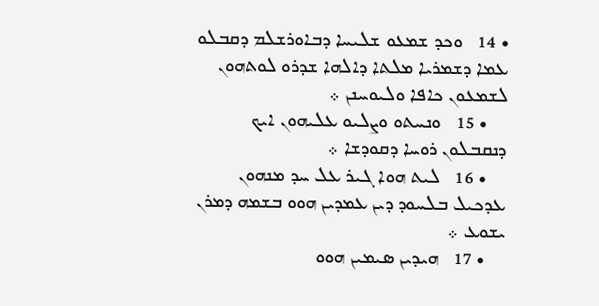• 14   ܘܟܕ ܫܡܥܘ ܫܠܝܚܐ ܕܒܐܘܪܫܠܡ ܕܩܒܠܘ ܥܡܐ ܕܫܡܪܝܐ ܡܠܬܐ ܕܐܠܗܐ ܫܕܪܘ ܠܘܬܗܘܢ ܠܫܡܥܘܢ ܟܐܦܐ ܘܠܝܘܚܢܢ ܀
    • 15   ܘܢܚܬܘ ܘܨܠܝܘ ܥܠܝܗܘܢ ܐܝܟ ܕܢܩܒܠܘܢ ܪܘܚܐ ܕܩܘܕܫܐ ܀
    • 16   ܠܝܬ ܗܘܐ ܓܝܪ ܥܠ ܚܕ ܡܢܗܘܢ ܥܕܟܝܠ ܒܠܚܘܕ ܕܝܢ ܥܡܕܝܢ ܗܘܘ ܒܫܡܗ ܕܡܪܢ ܝܫܘܥ ܀
    • 17   ܗܝܕܝܢ ܤܝܡܝܢ ܗܘܘ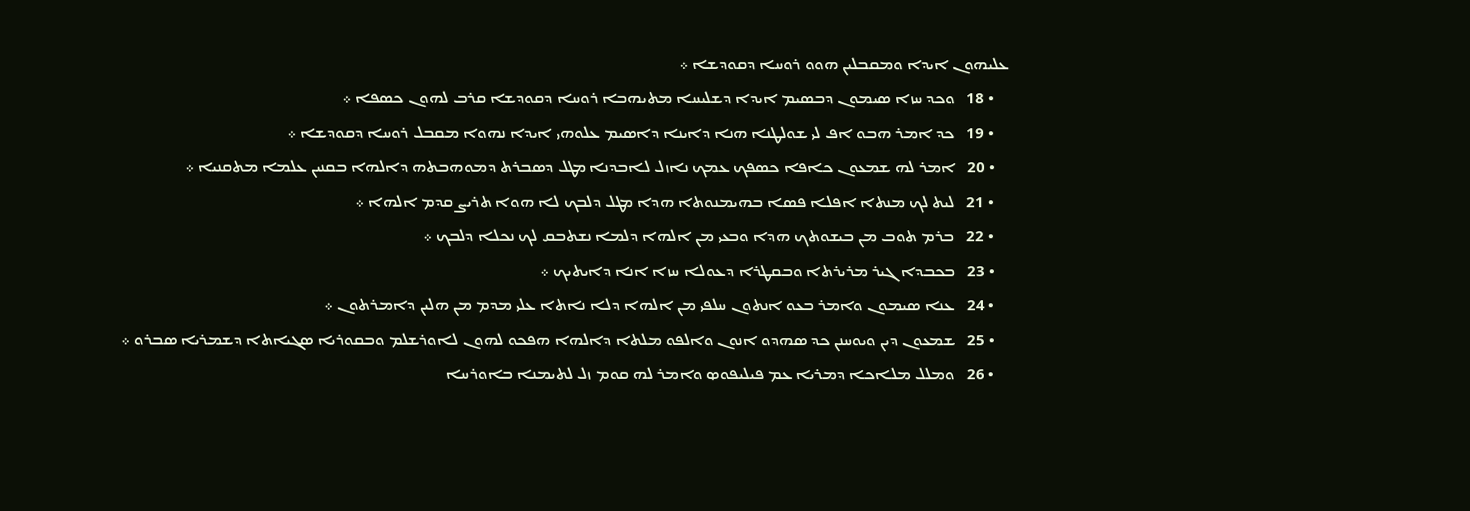ܥܠܝܗܘܢ ܐܝܕܐ ܘܡܩܒܠܝܢ ܗܘܘ ܪܘܚܐ ܕܩܘܕܫܐ ܀
    • 18   ܘܟܕ ܚܙܐ ܤܝܡܘܢ ܕܒܤܝܡ ܐܝܕܐ ܕܫܠܝܚܐ ܡܬܝܗܒܐ ܪܘܚܐ ܕܩܘܕܫܐ ܩܪܒ ܠܗܘܢ ܟܤܦܐ ܀
    • 19   ܟܕ ܐܡܪ ܗܒܘ ܐܦ ܠܝ ܫܘܠܛܢܐ ܗܢܐ ܕܐܝܢܐ ܕܐܤܝܡ ܥܠܘܗܝ ܐܝܕܐ ܢܗܘܐ ܡܩܒܠ ܪܘܚܐ ܕܩܘܕܫܐ ܀
    • 20   ܐܡܪ ܠܗ ܫܡܥܘܢ ܟܐܦܐ ܟܤܦܟ ܥܡܟ ܢܐܙܠ ܠܐܒܕܢܐ ܡܛܠ ܕܤܒܪܬ ܕܡܘܗܒܬܗ ܕܐܠܗܐ ܒܩܢܝܢ ܥܠܡܐ ܡܬܩܢܝܐ ܀
    • 21   ܠܝܬ ܠܟ ܡܢܬܐ ܐܦܠܐ ܦܤܐ ܒܗܝܡܢܘܬܐ ܗܕܐ ܡܛܠ ܕܠܒܟ ܠܐ ܗܘܐ ܬܪܝܨ ܩܕܡ ܐܠܗܐ ܀
    • 22   ܒܪܡ ܬܘܒ ܡܢ ܒܝܫܘܬܟ ܗܕܐ ܘܒܥܝ ܡܢ ܐܠܗܐ ܕܠܡܐ ܢܫܬܒܩ ܠܟ ܢܟܠܐ ܕܠܒܟ ܀
    • 23   ܒܟܒܕܐ ܓܝܪ ܡܪܝܪܬܐ ܘܒܩܛܪܐ ܕܥܘܠܐ ܚܙܐ ܐܢܐ ܕܐܝܬܝܟ ܀
    • 24   ܥܢܐ ܤܝܡܘܢ ܘܐܡܪ ܒܥܘ ܐܢܬܘܢ ܚܠܦܝ ܡܢ ܐܠܗܐ ܕܠܐ ܢܐܬܐ ܥܠܝ ܡܕܡ ܡܢ ܗܠܝܢ ܕܐܡܪܬܘܢ ܀
    • 25   ܫܡܥܘܢ ܕܝܢ ܘܝܘܚܢܢ ܟܕ ܤܗܕܘ ܐܢܘܢ ܘܐܠܦܘ ܡܠܬܐ ܕܐܠܗܐ ܗܦܟܘ ܠܗܘܢ ܠܐܘܪܫܠܡ ܘܒܩܘܪܝܐ ܤܓܝܐܬܐ ܕܫܡܪܝܐ ܤܒܪܘ ܀
    • 26   ܘܡܠܠ ܡܠܐܟܐ ܕܡܪܝܐ ܥܡ ܦܝܠܝܦܘܤ ܘܐܡܪ ܠܗ ܩܘܡ ܙܠ ܠܬܝܡܢܐ ܒܐܘܪܚܐ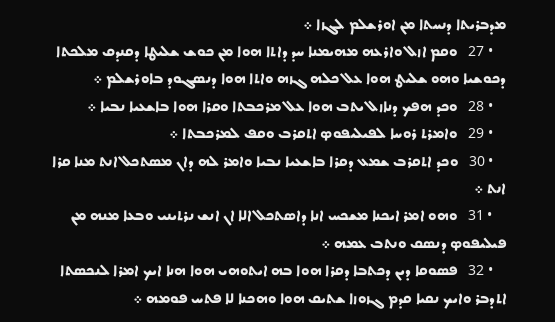ܡܕܒܪܝܬܐ ܕܢܚܬܐ ܡܢ ܐܘܪܫܠܡ ܠܓܙܐ ܀
    • 27   ܘܩܡ ܐܙܠ ܘܐܪܥܗ ܡܗܝܡܢܐ ܚܕ ܕܐܬܐ ܗܘܐ ܡܢ ܟܘܫ ܫܠܝܛܐ ܕܩܢܕܩ ܡܠܟܬܐ ܕܟܘܫܝܐ ܘܗܘ ܫܠܝܛ ܗܘܐ ܥܠ ܟܠܗ ܓܙܗ ܘܐܬܐ ܗܘܐ ܕܢܤܓܘܕ ܒܐܘܪܫܠܡ ܀
    • 28   ܘܟܕ ܗܦܟ ܕܢܐܙܠ ܝܬܒ ܗܘܐ ܥܠ ܡܪܟܒܬܐ ܘܩܪܐ ܗܘܐ ܒܐܫܥܝܐ ܢܒܝܐ ܀
    • 29   ܘܐܡܪܬ ܪܘܚܐ ܠܦܝܠܝܦܘܤ ܐܬܩܪܒ ܘܩܦ ܠܡܪܟܒܬܐ ܀
    • 30   ܘܟܕ ܐܬܩܪܒ ܫܡܥ ܕܩܪܐ ܒܐܫܥܝܐ ܢܒܝܐ ܘܐܡܪ ܠܗ ܕܐܢ ܡܤܬܟܠ ܐܢܬ ܡܢܐ ܩܪܐ ܐܢܬ ܀
    • 31   ܘܗܘ ܐܡܪ ܐܝܟܢܐ ܡܫܟܚ ܐܢܐ ܕܐܤܬܟܠ ܐܠܐ ܐܢ ܐܢܫ ܢܪܬܝܢܝ ܘܒܥܐ ܡܢܗ ܡܢ ܦܝܠܝܦܘܤ ܕܢܤܩ ܘܢܬܒ ܥܡܗ ܀
    • 32   ܦܤܘܩܐ ܕܝܢ ܕܟܬܒܐ ܕܩܪܐ ܗܘܐ ܒܗ ܐܝܬܘܗܝ ܗܘܐ ܗܢܐ ܐܝܟ ܐܡܪܐ ܠܢܟܤܬܐ ܐܬܕܒܪ ܘܐܝܟ ܢܩܝܐ ܩܕܡ ܓܙܘܙܐ ܫܬܝܩ ܗܘܐ ܘܗܟܢܐ ܠܐ ܦܬܚ ܦܘܡܗ ܀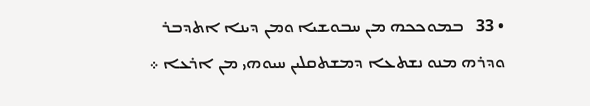• 33   ܒܡܘܟܟܗ ܡܢ ܚܒܘܫܝܐ ܘܡܢ ܕܝܢܐ ܐܬܕܒܪ ܘܕܪܗ ܡܢܘ ܢܫܬܥܐ ܕܡܫܬܩܠܝܢ ܚܝܘܗܝ ܡܢ ܐܪܥܐ ܀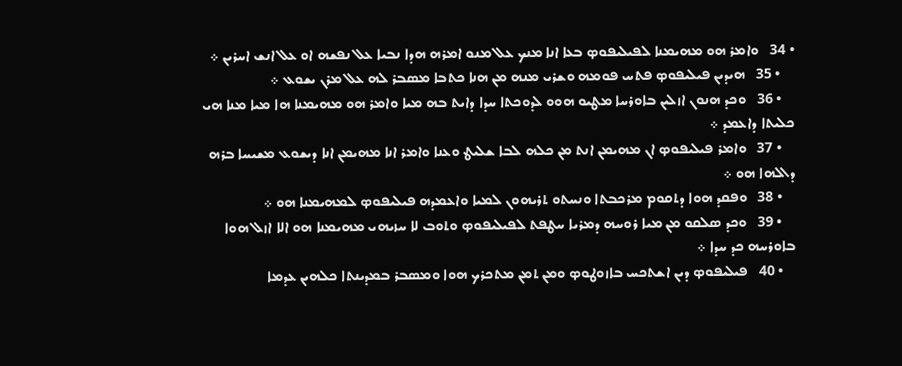• 34   ܘܐܡܪ ܗܘ ܡܗܝܡܢܐ ܠܦܝܠܝܦܘܤ ܒܥܐ ܐܢܐ ܡܢܟ ܥܠ ܡܢܘ ܐܡܪܗ ܗܕܐ ܢܒܝܐ ܥܠ ܢܦܫܗ ܐܘ ܥܠ ܐܢܫ ܐܚܪܝܢ ܀
    • 35   ܗܝܕܝܢ ܦܝܠܝܦܘܤ ܦܬܚ ܦܘܡܗ ܘܫܪܝ ܡܢܗ ܡܢ ܗܢܐ ܟܬܒܐ ܡܤܒܪ ܠܗ ܥܠ ܡܪܢ ܝܫܘܥ ܀
    • 36   ܘܟܕ ܗܢܘܢ ܐܙܠܝܢ ܒܐܘܪܚܐ ܡܛܝܘ ܗܘܘ ܠܕܘܟܬܐ ܚܕܐ ܕܐܝܬ ܒܗ ܡܝܐ ܘܐܡܪ ܗܘ ܡܗܝܡܢܐ ܗܐ ܡܝܐ ܡܢܐ ܗܝ ܟܠܝܬܐ ܕܐܥܡܕ ܀
    • 37   ܘܐܡܪ ܦܝܠܝܦܘܤ ܐܢ ܡܗܝܡܢ ܐܢܬ ܡܢ ܟܠܗ ܠܒܐ ܫܠܝܛ ܘܥܢܐ ܘܐܡܪ ܐܢܐ ܡܗܝܡܢ ܐܢܐ ܕܝܫܘܥ ܡܫܝܚܐ ܒܪܗ ܕܐܠܗܐ ܗܘ ܀
    • 38   ܘܦܩܕ ܗܘܐ ܕܬܩܘܡ ܡܪܟܒܬܐ ܘܢܚܬܘ ܬܪܝܗܘܢ ܠܡܝܐ ܘܐܥܡܕܗ ܦܝܠܝܦܘܤ ܠܡܗܝܡܢܐ ܗܘ ܀
    • 39   ܘܟܕ ܤܠܩܘ ܡܢ ܡܝܐ ܪܘܚܗ ܕܡܪܝܐ ܚܛܦܬ ܠܦܝܠܝܦܘܤ ܘܬܘܒ ܠܐ ܚܙܝܗܝ ܡܗܝܡܢܐ ܗܘ ܐܠܐ ܐܙܠ ܗܘܐ ܒܐܘܪܚܗ ܟܕ ܚܕܐ ܀
    • 40   ܦܝܠܝܦܘܤ ܕܝܢ ܐܫܬܟܚ ܒܐܙܘܛܘܤ ܘܡܢ ܬܡܢ ܡܬܟܪܟ ܗܘܐ ܘܡܤܒܪ ܒܡܕܝܢܬܐ ܟܠܗܝܢ ܥܕܡܐ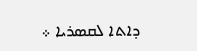ܕܐܬܐ ܠܩܤܪܝܐ ܀